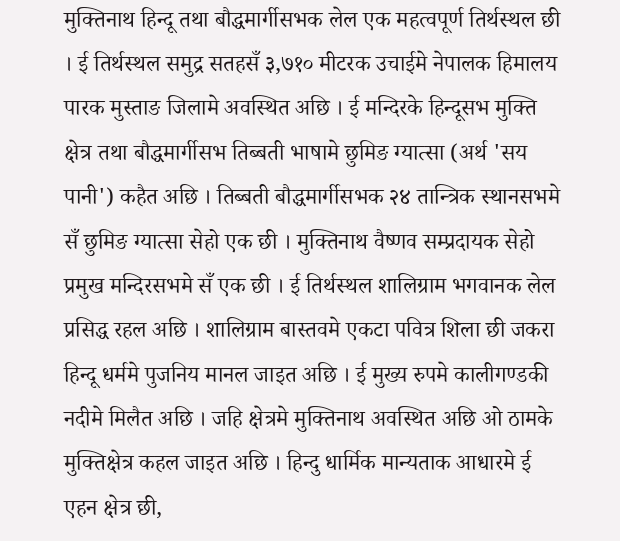मुक्तिनाथ हिन्दू तथा बौद्धमार्गीसभक लेल एक महत्वपूर्ण तिर्थस्थल छी । ई तिर्थस्थल समुद्र सतहसँ ३,७१० मीटरक उचाईमे नेपालक हिमालय पारक मुस्ताङ जिलामे अवस्थित अछि । ई मन्दिरके हिन्दूसभ मुक्ति क्षेत्र तथा बौद्धमार्गीसभ तिब्बती भाषामे छुमिङ ग्यात्सा (अर्थ 'सय पानी') कहैत अछि । तिब्बती बौद्धमार्गीसभक २४ तान्त्रिक स्थानसभमे सँ छुमिङ ग्यात्सा सेहो एक छी । मुक्तिनाथ वैष्‍णव सम्प्रदायक सेहो प्रमुख मन्दिरसभमे सँ एक छी । ई तिर्थस्थल शालिग्राम भगवानक लेल प्रसिद्ध रहल अछि । शालिग्राम बास्तवमे एकटा पवित्र शिला छी जकरा हिन्दू धर्ममे पुजनिय मानल जाइत अछि । ई मुख्य रुपमे कालीगण्डकी नदीमे मिलैत अछि । जहि क्षेत्रमे मुक्तिनाथ अवस्थित अछि ओ ठामके मुक्तिक्षेत्र कहल जाइत अछि । हिन्दु धार्मिक मान्‍यताक आधारमे ई एहन क्षेत्र छी,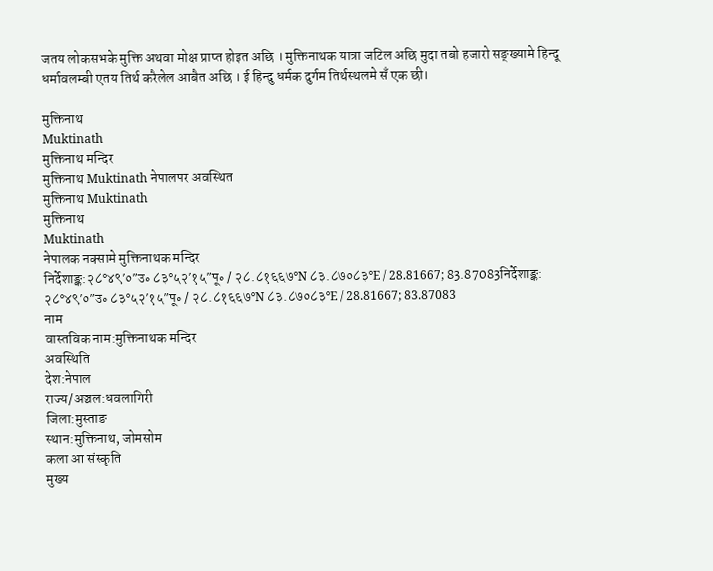जतय लोकसभके मुक्ति अथवा मोक्ष प्राप्‍त होइत अछि । मुक्तिनाथक यात्रा जटिल अछि मुदा तबो हजारो सङ्ख्यामे हिन्दू धर्मावलम्बी एतय तिर्थ करैलेल आबैत अछि । ई हिन्दु धर्मक दुर्गम तिर्थस्थलमे सँ एक छी।

मुक्तिनाथ
Muktinath
मुक्तिनाथ मन्दिर
मुक्तिनाथ Muktinath नेपालपर अवस्थित
मुक्तिनाथ Muktinath
मुक्तिनाथ
Muktinath
नेपालक नक्सामे मुक्तिनाथक मन्दिर
निर्देशाङ्क:२८°४९′०″उ॰ ८३°५२′१५″पू॰ / २८.८१६६७°N ८३.८७०८३°E / 28.81667; 83.87083निर्देशाङ्क: २८°४९′०″उ॰ ८३°५२′१५″पू॰ / २८.८१६६७°N ८३.८७०८३°E / 28.81667; 83.87083
नाम
वास्तविक नाम:मुक्तिनाथक मन्दिर
अवस्थिति
देश:नेपाल
राज्य/अञ्चल:धवलागिरी
जिला:मुस्ताङ
स्थान:मुक्तिनाथ, जोमसोम
कला आ संस्कृति
मुख्य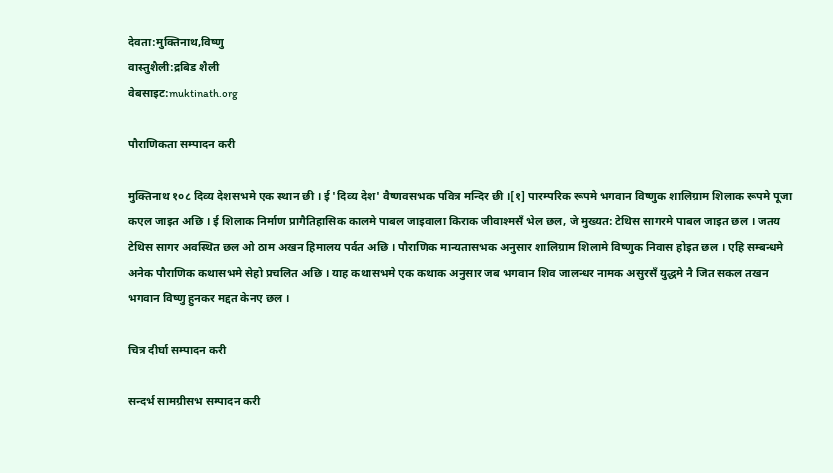देवता:मुक्तिनाथ,विष्णु
वास्तुशैली:द्रबिड शैली
वेबसाइट:muktinath.org

पौराणिकता सम्पादन करी

मुक्तिनाथ १०८ दिव्‍य देशसभमे एक स्थान छी । ई 'दिव्‍य देश' वैष्‍णवसभक पवित्र मन्दिर छी ।[१] पारम्परिक रूपमे भगवान विष्‍णुक शालिग्राम शिलाक रूपमे पूजा कएल जाइत अछि । ई शिलाक निर्माण प्रागैतिहासिक कालमे पाबल जाइवाला किराक जीवाश्‍मसँ भेल छल, जे मुख्‍यत: टेथिस सागरमे पाबल जाइत छल । जतय टेथिस सागर अवस्थित छल ओ ठाम अखन हिमालय पर्वत अछि । पौराणिक मान्‍यतासभक अनुसार शालिग्राम शिलामे विष्‍णुक निवास होइत छल । एहि सम्बन्धमे अनेक पौराणिक कथासभमे सेहो प्रचलित अछि । याह कथासभमे एक कथाक अनुसार जब भगवान शिव जालन्धर नामक असुरसँ युद्धमे नै जित सकल तखन भगवान विष्‍णु हुनकर मद्दत केनए छल ।

चित्र दीर्घा सम्पादन करी

सन्दर्भ सामग्रीसभ सम्पादन करी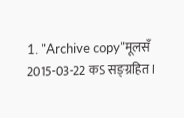1. "Archive copy"मूलसँ 2015-03-22 कऽ सङ्ग्रहित।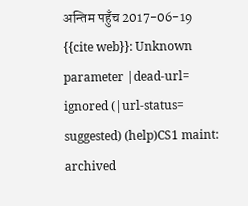अन्तिम पहुँच 2017-06-19 {{cite web}}: Unknown parameter |dead-url= ignored (|url-status= suggested) (help)CS1 maint: archived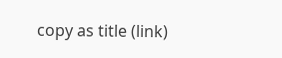copy as title (link)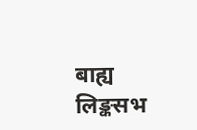बाह्य लिङ्कसभ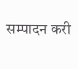सम्पादन करी